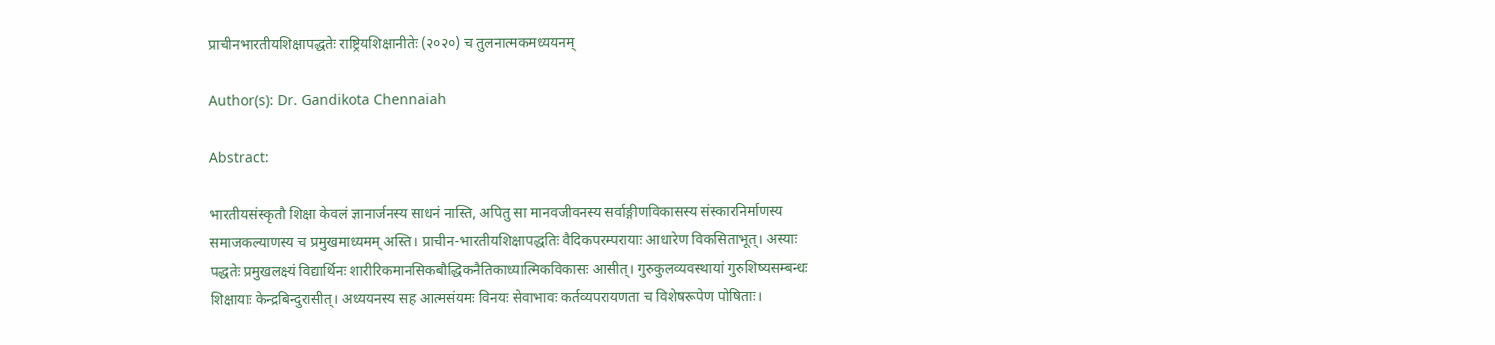प्राचीनभारतीयशिक्षापद्धतेः राष्ट्रियशिक्षानीतेः (२०२०) च तुलनात्मकमध्ययनम्

Author(s): Dr. Gandikota Chennaiah

Abstract:

भारतीयसंस्कृतौ शिक्षा केवलं ज्ञानार्जनस्य साधनं नास्ति, अपितु सा मानवजीवनस्य सर्वाङ्गीणविकासस्य संस्कारनिर्माणस्य समाजकल्याणस्य च प्रमुखमाध्यमम् अस्ति। प्राचीन-भारतीयशिक्षापद्धतिः वैदिकपरम्परायाः आधारेण विकसिताभूत्। अस्याः पद्धतेः प्रमुखलक्ष्यं विद्यार्थिनः शारीरिकमानसिकबौद्धिकनैतिकाध्यात्मिकविकासः आसीत्। गुरुकुलव्यवस्थायां गुरुशिष्यसम्बन्धः शिक्षायाः केन्द्रबिन्दुरासीत्। अध्ययनस्य सह आत्मसंयमः विनयः सेवाभावः कर्तव्यपरायणता च विशेषरूपेण पोषिताः।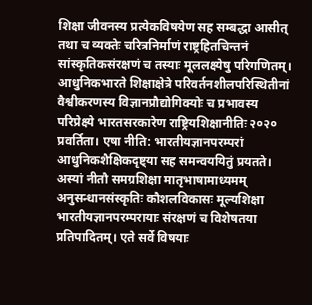शिक्षा जीवनस्य प्रत्येकविषयेण सह सम्बद्धा आसीत् तथा च व्यक्तेः चरित्रनिर्माणं राष्ट्रहितचिन्तनं सांस्कृतिकसंरक्षणं च तस्याः मूललक्ष्येषु परिगणितम्। आधुनिकभारते शिक्षाक्षेत्रे परिवर्तनशीलपरिस्थितीनां वैश्वीकरणस्य विज्ञानप्रौद्योगिक्योः च प्रभावस्य परिप्रेक्ष्ये भारतसरकारेण राष्ट्रियशिक्षानीतिः २०२० प्रवर्तिता। एषा नीति: भारतीयज्ञानपरम्परां आधुनिकशैक्षिकदृष्ट्या सह समन्वययितुं प्रयतते। अस्यां नीतौ समग्रशिक्षा मातृभाषामाध्यमम् अनुसन्धानसंस्कृतिः कौशलविकासः मूल्यशिक्षा भारतीयज्ञानपरम्परायाः संरक्षणं च विशेषतया प्रतिपादितम्। एते सर्वे विषयाः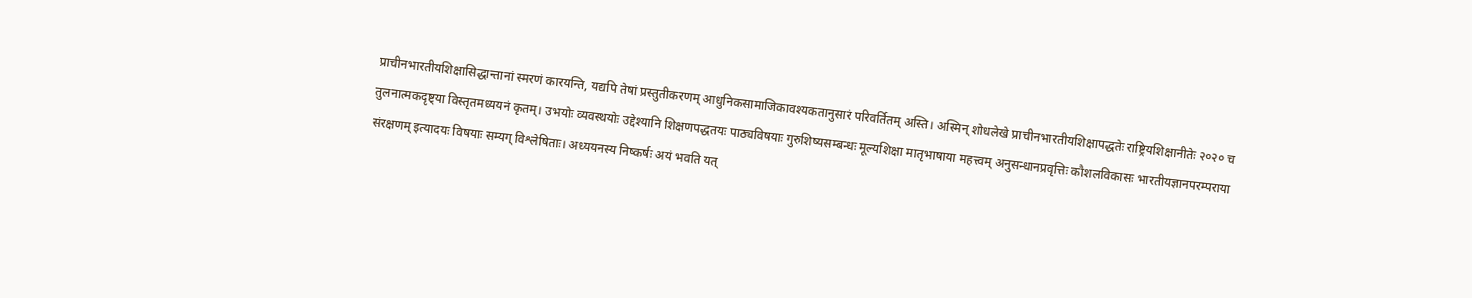प्राचीनभारतीयशिक्षासिद्धान्तानां स्मरणं कारयन्ति, यद्यपि तेषां प्रस्तुतीकरणम् आधुनिकसामाजिकावश्यकतानुसारं परिवर्तितम् अस्ति। अस्मिन् शोधलेखे प्राचीनभारतीयशिक्षापद्धतेः राष्ट्रियशिक्षानीतेः २०२० च तुलनात्मकदृष्ट्या विस्तृतमध्ययनं कृतम्। उभयोः व्यवस्थयोः उद्देश्यानि शिक्षणपद्धतयः पाठ्यविषयाः गुरुशिष्यसम्बन्धः मूल्यशिक्षा मातृभाषाया महत्त्वम् अनुसन्धानप्रवृत्तिः कौशलविकासः भारतीयज्ञानपरम्पराया संरक्षणम् इत्यादयः विषयाः सम्यग् विश्लेषिताः। अध्ययनस्य निष्कर्षः अयं भवति यत्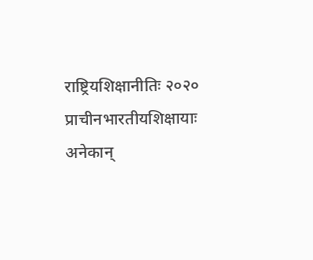राष्ट्रियशिक्षानीतिः २०२० प्राचीनभारतीयशिक्षायाः अनेकान्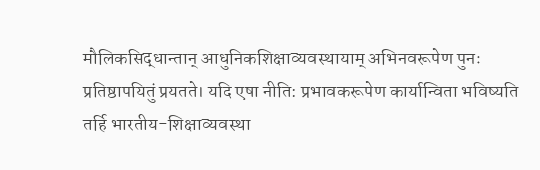मौलिकसिद्धान्तान् आधुनिकशिक्षाव्यवस्थायाम् अभिनवरूपेण पुनः प्रतिष्ठापयितुं प्रयतते। यदि एषा नीति: प्रभावकरूपेण कार्यान्विता भविष्यति तर्हि भारतीय-शिक्षाव्यवस्था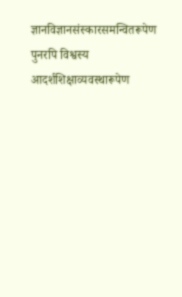ज्ञानविज्ञानसंस्कारसमन्वितरूपेण पुनरपि विश्वस्य आदर्शशिक्षाव्यवस्थारूपेण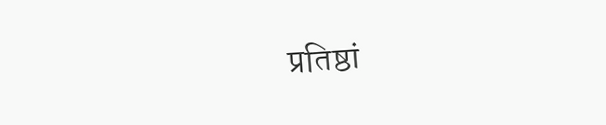प्रतिष्ठां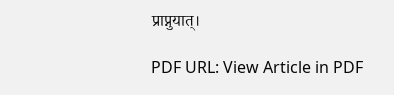प्राप्नुयात्।

PDF URL: View Article in PDF